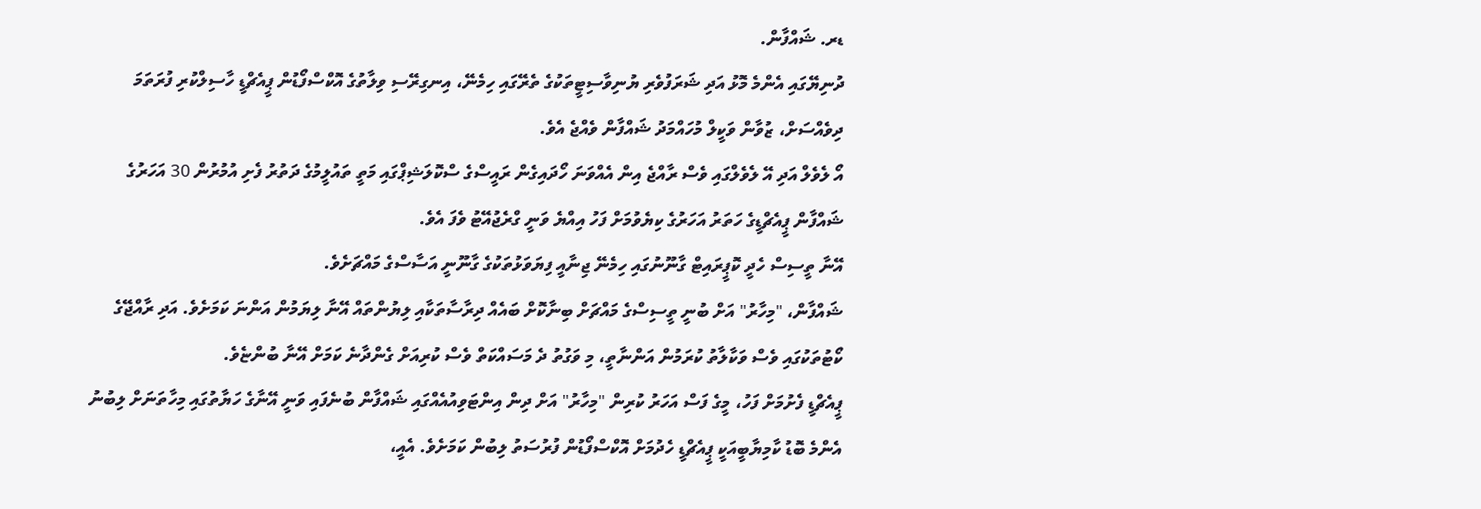ޑރ. ޝައްފާން.
ދުނިޔޭގައި އެންމެ މޮޅު އަދި ޝަރަފުވެރި ޔުނިވާސިޓީތަކުގެ ތެރޭގައި ހިމެނޭ، އިނގިރޭސި ވިލާތުގެ އޮކްސްފޯޑުން ޕީއެޗްޑީ ހާސިލްކުރި ފުރަތަމަ ދިވެއްސަށް، ޒުވާން ވަކީލް މުހައްމަދު ޝައްފާން ވެއްޖެ އެވެ.
އޯ ލެވެލް އަދި އޭ ލެވެލްގައި ވެސް ރާއްޖެ އިން އެއްވަނަ ހޯދައިގެން ރައީސްގެ ސްކޮލަޝިޕްގައި މަތީ ތައުލީމުގެ ދަތުރު ފެށި އުމުރުން 30 އަހަރުގެ ޝައްފާން ޕީއެޗްޑީގެ ހަތަރު އަހަރުގެ ކިޔެވުމަށް ފަހު އިއްޔެ ވަނީ ގްރެޖުއޭޓު ވެފަ އެވެ.
އޭނާ ތީސިސް ހެދީ ކޮޕީރައިޓް ގާނޫނުގައި ހިމެނޭ ޖިނާއީ ފިޔަވަޅުތަކުގެ ގާނޫނީ އަސާސްގެ މައްޗަށެވެ.
ޝައްފާން، "މިހާރު" އަށް ބުނީ ތީސިސްގެ މައްޗަށް ބިނާކޮށް ބައެއް ދިރާސާތަކާއި ލިޔުންތައް އޭނާ ލިޔަމުން އަންނަ ކަމަށެވެ. އަދި ރާއްޖޭގެ ކޯޓުތަކުގައި ވެސް ވަކާލާތު ކުރަމުން އަންނާތީ، މި ވަގުތު ދެ މަސައްކަތް ވެސް ކުރިއަށް ގެންދާނެ ކަމަށް އޭނާ ބުންޏެވެ.
ޕީއެޗްޑީ ފެށުމަށް ފަހު، މީގެ ފަސް އަހަރު ކުރިން "މިހާރު" އަށް ދިން އިންޓަވިއުއެއްގައި ޝައްފާން ބުނެފައި ވަނީ އޭނާގެ ހަޔާތުގައި މިހާތަނަށް ލިބުނު އެންމެ ބޮޑު ކާމިޔާބީއަކީ ޕީއެޗްޑީ ހެދުމަށް އޮކްސްފޯޑުން ފުރުސަތު ލިބުން ކަމަށެވެ. އެއީ،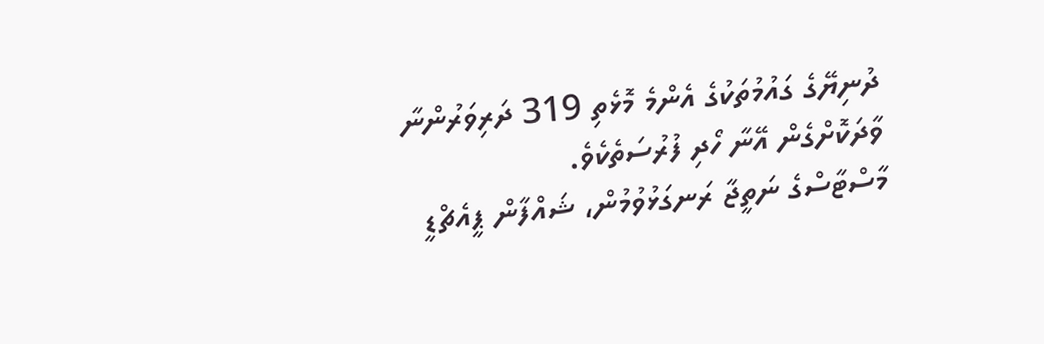ދުނިޔޭގެ ގައުމުތަކުގެ އެންމެ މޮޅެތި 319 ދަރިވަރުންނާ ވާދަކޮށްގެން އޭނާ ހޯދި ފުރުސަތެކެވެ.
މާސްޓާސްގެ ނަތީޖާ ރަނގަޅުވުމުން، ޝައްފާން ޕީއެޗްޑީ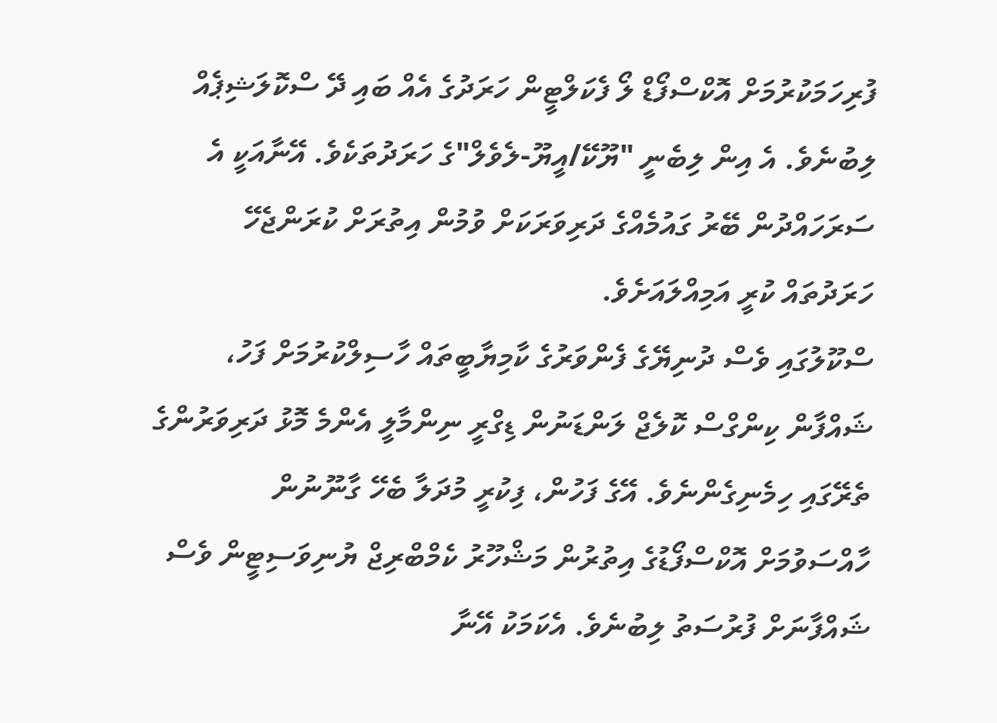ފުރިހަމަކުރުމަށް އޮކްސްފޯޑް ލޯ ފެކަލްޓީން ހަރަދުގެ އެއް ބައި ދޭ ސްކޮލަޝިޕެއް ލިބުނެވެ. އެ އިން ލިބެނީ "ޔޫކޭ/އީޔޫ-ލެވެލް"ގެ ހަރަދުތަކެވެ. އޭނާއަކީ އެ ސަރަހައްދުން ބޭރު ގައުމެއްގެ ދަރިވަރަކަށް ވުމުން އިތުރަށް ކުރަންޖެހޭ ހަރަދުތައް ކުރީ އަމިއްލައަށެވެ.
ސްކޫލުގައި ވެސް ދުނިޔޭގެ ފެންވަރުގެ ކާމިޔާބީތައް ހާސިލްކުރުމަށް ފަހު، ޝައްފާން ކިންގްސް ކޮލެޖް ލަންޑަނުން ޑިގްރީ ނިންމާލީ އެންމެ މޮޅު ދަރިވަރުންގެ ތެރޭގައި ހިމެނިގެންނެވެ. އޭގެ ފަހުން، ފިކުރީ މުދަލާ ބެހޭ ގާނޫނުން ހާއްސަވުމަށް އޮކްސްފޯޑުގެ އިތުރުން މަޝްހޫރު ކެމްބްރިޖް ޔުނިވަސިޓީން ވެސް ޝައްފާނަށް ފުރުސަތު ލިބުނެވެ. އެކަމަކު އޭނާ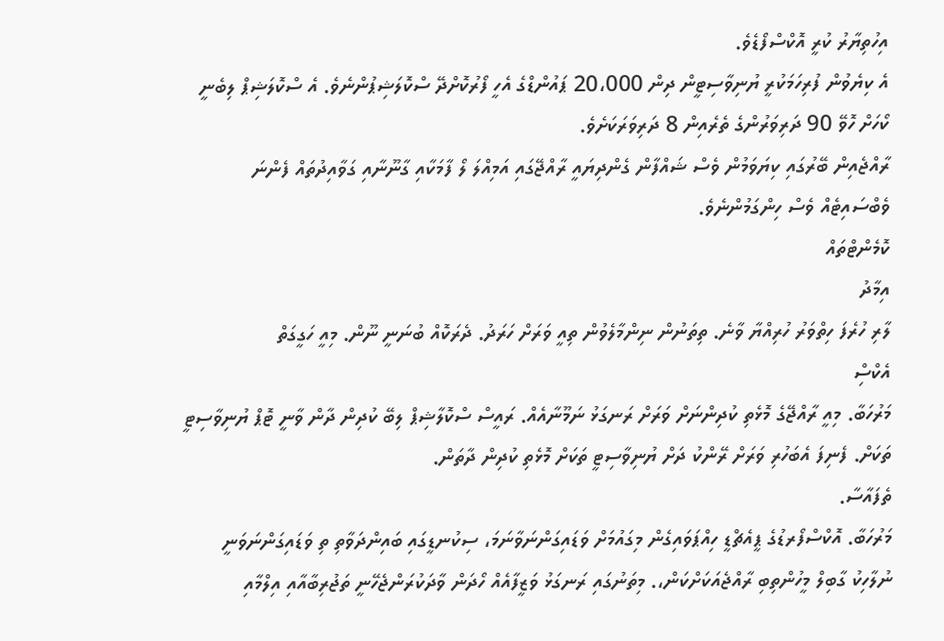އިހުތިޔާރު ކުރީ އޮކްސްފޯޑެވެ.
އެ ކިޔެވުން ފުރިހަމަކުރީ ޔުނިވާސިޓީން ދިން 20،000 ޕައުންޑްގެ އެހީ ފޯރުކޮށްދޭ ސްކޮލަޝިޕުންނެވެ. އެ ސްކޮލަޝިޕް ލިބެނީ ކޯހަށް ހޮވޭ 90 ދަރިވަރުންގެ ތެރެއިން 8 ދަރިވަރަކަށެވެ.
ރާއްޖެއިން ބޭރުގައި ކިޔަވަމުން ވެސް ޝައްފާން ގެންދިޔައީ ރާއްޖޭގައި އަމިއްލަ ލޯ ފާމަކާއި ގާނޫނާއި ގަވާއިދުތައް ފެންނަ ވެބްސައިޓެއް ވެސް ހިންގަމުންނެވެ.
ކޮމެންޓްތައް
އިމާދު
ލާރި ހުރެފަ ހިތްވަރު ހުރިއްޔާ ވާނެ. ތިތަނުން ނިންމާލެވުން ތިއީ ވަރަށް ހަރަދު. ދެރަކޮއް ބުނަނީ ނޫން. މިއީ ހަގީގަތް
އެކްސިް
މަރުހަބާ. މިއީ ރާއްޖޭގެ މޮޅެތި ކުދިންނަށް ވަރަށް ރަނގަޅު ނަމޫނާއެއް. ރައީސް ސްކޮލާޝިޕް ލިބޭ ކުދިން ދާން ވާނީ ޓޮޕް ޔުނިވާސިޓީ ތަކަށް. ފެނިފަ އެބަހުރި ވަރަށް ރޭންކު ދަށް ޔުނިވާސިޓީ ތަކަށް މޮޅެތި ކުދިން ދާތަން.
ތެފައާސާ.
މަރުހަބާ. އޮކްސްފޯރޑުގެ ޕީއެޗްޑީ ހިއްޕަވައިގެން މިގައުމަށް ވަޑައިގަންނަވާނަމަ، ސިކުނޑީގައި ބައިންދަވާތި ތި ވަޑައިގަންނަވަނީ ނުލާހިކު ގާބިލް މީހުންތިބި ރާއްޖެއަކަށްކަން،. މިތަނުގައި ރަނގަޅު ވަޒީފާއެއް ހޯދަން ވާދަކުރަންޖެހޭނީ ތަޖުރިބާއާއި އިލްމާއި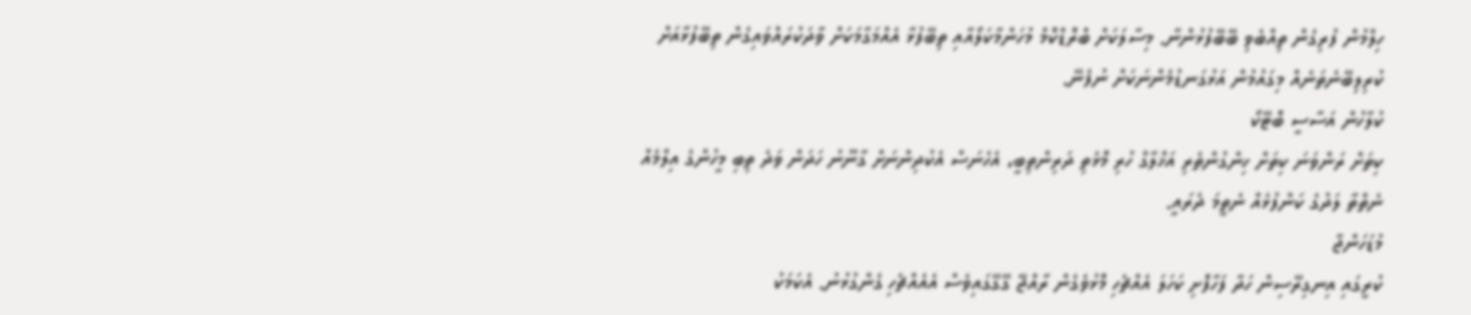ހިލްމުން ފުރިގެން ތިއްބެވި ބޭބޭފުޅުންނާ. މިސާލަކަށް ބްރޮޑްކޮމް މުހަންމާކަލޯއާއި ތިބޭފުޅާ އެއްމަގާމަކަށް ވާދަކުރައްވައިގެން ތިބޭފުޅާއަށް ކުރިލިބޭނެތަނެއް މިގައުމުން އަޅުގަނޑުމެންނަކަށް ނުފެނޭ.
ކުލާހުން އަސާސީ ބޮޓޭކޯ
ކިތަށް ރަންވަނަ ކިތަށް ހިންގުންތެރި އަޚްލާގް ހުރި މޮޅެތި ދަރިންތިބީ، އެހެނަސް އެކުދިންނަށް ގާނޫނު ހަދަން ވަދެ ތިބި މީހުންގެ އިލްމެއް ނެތްތާ ލަދުގެ ކަންފުޅެއް ނެތީމަ ދެރައީ.
މުޑަހަންޖާ
ކުރީގައި އިނގިރޭސިން ހަދާ ފަހާފޮށި ކަހަލަ އެއްޗެހި މޮޅުވެގެން ރާއްޖޭ ގޭގޭގައިވެސް އެއެއްޗެހި ގެންގުޅުނު. އެކަމަކު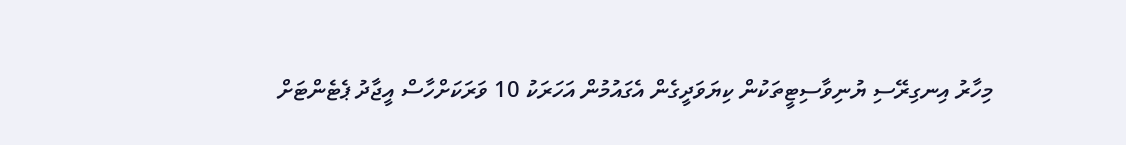މިހާރު އިނގިރޭސި ޔުނިވާސިޓީތަކުން ކިޔަވަދީގެން އެގައުމުން އަހަރަކު 10 ވަރަކަށްހާސް އީޖާދު ޕެޓެންޓަށް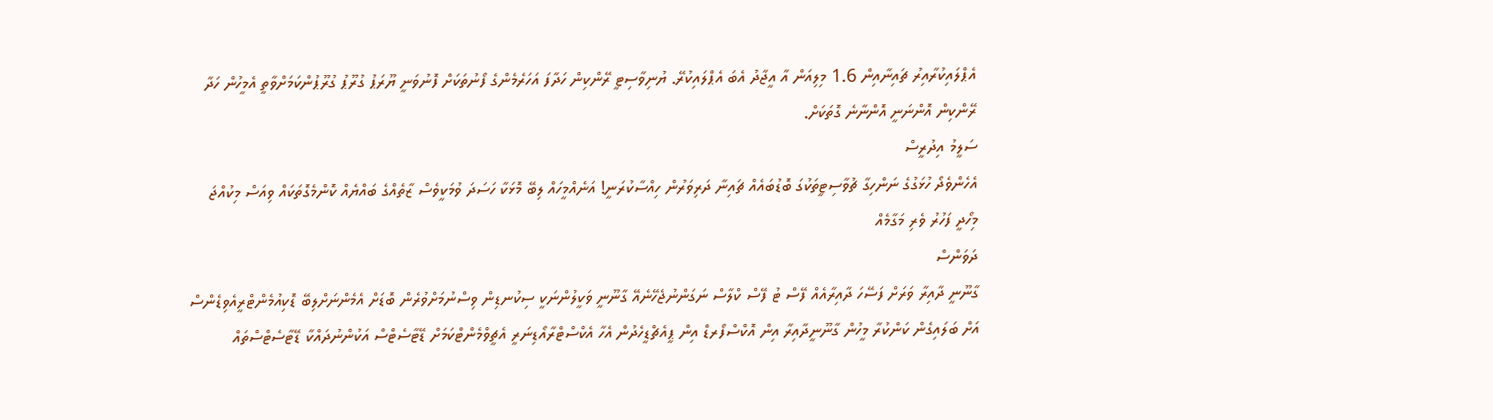އެޕްލައިކުރާއިރު ޗައިނާއިން 1.6 މިލިއަން އާ އީޖާދު އެބަ އެޕްލައިކުރޭ. ޔުނިވާސިޓީ ރޭންކިން ހަދާފަ އަހަރެމެންގެ ފޯނުތަކަށް ފޮނުވަނީ ޔޫރަޕު ގުރޫޕު ގުރޫޕުންކަމަށްވާތީ އެމީހުން ހަދާ ރޭންކިން އޮންނަނީ އޮންނާނެ ގޮތަކަށް.
ސަލީމު އިދުރީސް
އެހެންވެދޯ ހުޅަގުގެ ނަންހިގާ ޗުވާސިޓީތަކުގަ ބޮޑުބައެއް ޗައިނާ ދަރިވަރުން ހިއްސާކުރަނީ! އަނެއްމީހައް ލިބޭ މޮޅަކާ ހަސަދަ ވުމަކީވެސް ޒާތެއްގެ ބައްޔެއް ކޮންމެގޮތަކައް ވިއަސް މިކުއްޖަ މިހޯދީ ފަހުރު ވެރި މަގާމެއް
ދަވަންސް
ގާނޫނީ ދާއިރާ ވަރަށް ފަސޭހަ ދާއިރާއެއް ފޭސް ޓު ފޭސް ކްލާސް ނަގަންނުޖެހޭނެއޭ ގާނޫނީ ވަކީލުންނަކީ ސިކުނޑިން ވިސްނުމަށްވުރެން ބޮޑަށް އެމެންނަށްލިބޭ ޑޮކިއުމެންޓްރީއެވިޑެންސް އަށް ބަލައިގެން ކަންކުރާ މީހުން ގާނޫނީދާއިރާ އިން އޮކްސްފޯރޑް އިން ޕީއެޗްޑީހެދުން އެހާ އެކްސްޓްރާއޯޑިނަރީ އެޗީވްމެންޓްކަމަށް ޑޭޓާސެޓްސް އަކުންނުދައްކާ ޑޭޓާސެޓްސްތައް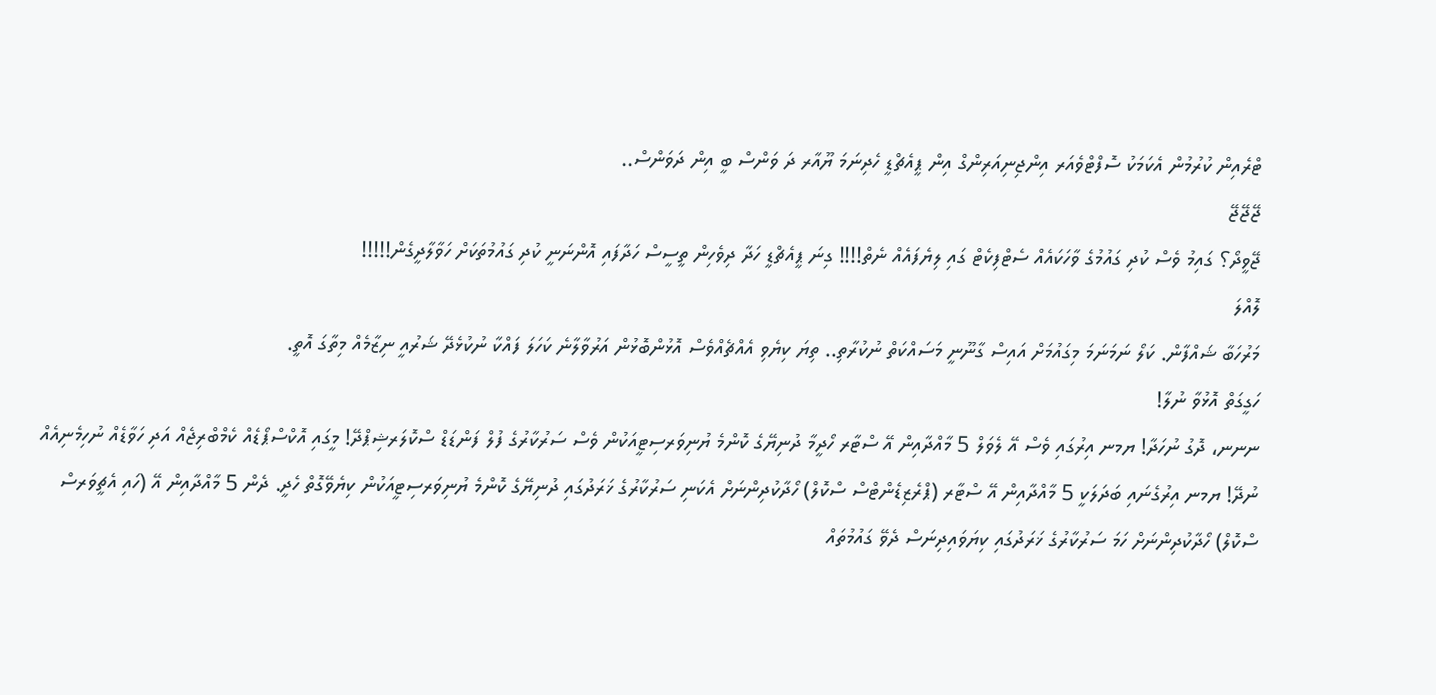ޓްރެއިން ކުރުމުން އެކަމަކު ސޮފްޓްވެއަރ އިންޖިނިއަރިންގް އިން ޕީއެޗްޑީ ހެދިނަމަ ޔޫއާރ ދަ ވަންސް ބީ އިން ދަވަންސް..
ޖޭޖޭޖޭ
ޖޭވީދޯ؟ ގައިމު ވެސް ކުދި ގައުމުގެ ވާހަކައެއް ސެޓްފިކެޓް ގައި ލިޔެފައެއް ނެތް!!!! ގިނަ ޕީއެޗްޑީ ހަދާ ދިވެހިން ތީސީސް ހަދާފައި އޮންނަނީ ކުދި ގައުމުތަކަށް ހަވާލާދީގެން!!!!!
ލޮއްލަ
މަރުހަބާ ޝައްފާން. ކަލޯ ނަމަނަމަ މިގައުމަށް އައިސް ގާނޫނީ މަސައްކަތް ނުކުރާތި.. ތިޔަ ކިޔެވި އެއްޗެއްވެސް އޮޅުންބޮޅުން އަރުވާލާނެ ކަހަލަ ފައްކާ ނުކުޅެދޭ ޝަރުއީ ނިޒާމެއް މިތާގަ އޮތީ.
ހަގީގަތް އޮޅުވާ ނުލާ!
ނނނ، ދޮގު ނުހަދާ! ޔމނ އިރުގައި ވެސް އޭ ލެވަލް 5 މާއްދާއިން އޭ ސްޓާރ ހޯދީމާ ދުނިޔޭގެ ކޮންމެ ޔުނިވަރސިޓީއަކުން ވެސް ސަރުކާރުގެ ފުލް ފަންޑަޑް ސްކޮލަރޝިޕްދޭ! މީގައި އޮކްސްޕޯޑެއް ކެމްބްރިޖެއް އަދި ހަވާޑެއް ނުހިމެނިއެއް ނުދޭ! ޔމނ އިރުގެނައި ބަދަލަކީ 5 މާއްދާއިން އޭ ސްޓާރ (ޕްރެޒިޑެންޓްސް ސްކޮލް) ހޯދާކުދިންނަށް އެކަނި ސަރުކާރުގެ ޚަރަދުގައި ދުނިޔޭގެ ކޮންމެ ޔުނިވަރސިޓީއަކުން ކިޔެވޭގޮތް ހެދީ. ދެން 5 މާއްދާއިން އޭ (ހައި އެޗީވަރސް ސްކޮލް) ހޯދާކުދިންނަށް ހަމަ ސަރުކާރުގެ ޚަރަދުގައި ކިޔަވައިދިނަސް ދެވޭ ގައުމުތައް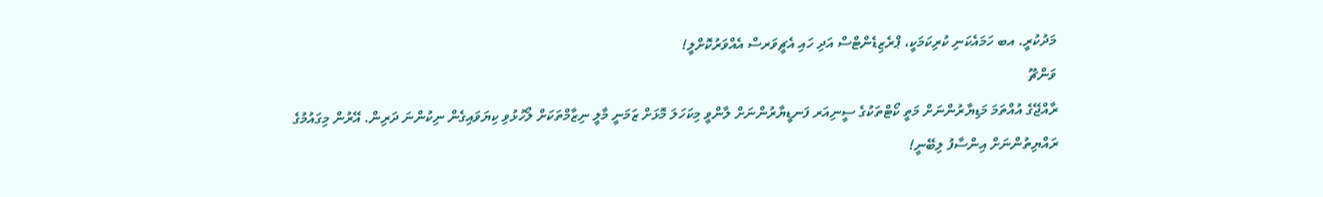މަދުކުރީ. އބ ހަމައެކަނި ކުރިކަމަކީ، ޕްރެޒިޑެންޓްސް އަދި ހައި އެޗީވަރސް އެއްވަރުކޮށްލީ!
ވަންޗޫ
ރާއްޖޭގެ އުއްތަމަ މަޑިޔާރުންނަށް މަތީ ކޯޓްތަކުގެ ސީނިއަރ ފަނޑީޔާރުންނަށް ލާންވީ މިކަހަލަ މޮޅަށް ޒަމަނީ މާލީ ނިޒާމްތަކަށް ލޯހުޅުވި ކިޔަވައިގެން ނިކުންނަ ދަރިން. އޭރުން މިގައުމުގެ ރައްޔިތުންނަށް އިންސާފު ލިބޭނީ!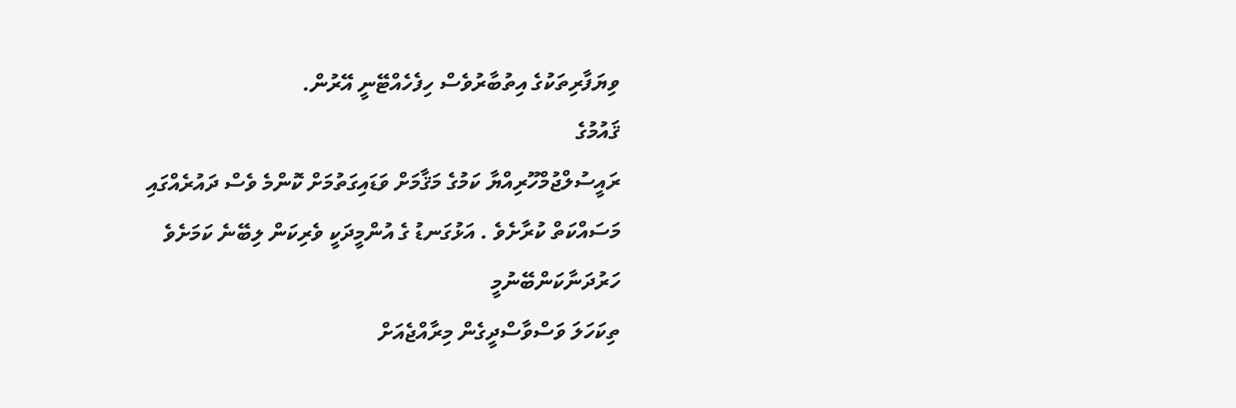ވިޔަފާރިތަކުގެ އިތުބާރުވެސް ހިފެހެއްޓޭނީ އޭރުން.
ޤައުމުގެ
ރައީސުލްޖުމްހޫރިއްޔާ ކަމުގެ މަޤާމަށް ވަޑައިގަތުމަށް ކޮންމެ ވެސް ދައުރެއްގައި މަސައްކަތް ކުރާށެވެ . އަޅުގަނޑު ގެ އުންމީދަކީ ވެރިކަން ލިބޭނެ ކަމަށެވެ
ހަރުދަނާކަންބޭނުމީ
ތިކަހަލަ ވަސްވާސްދީގެން މިރާއްޖެއަށް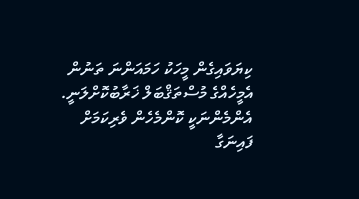ކިޔަވައިގެން މީހަކު ހަމައަންނަ ތަނުން އެމީހެއްގެ މުސްތަޤްބަލް ޚަރާބުކޮށްލަނީ. އެންމެންނަކީ ކޮންމެހެން ވެރިކަމަށް ފައިނަގާ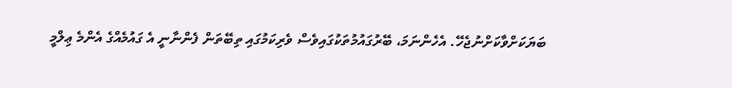ބަޔަކަށްވާކަށްނުޖެހޭ. އެހެންނަމަ، ބޭރުގައުމުތަކުގައިވެސް ވެރިކަމުގައި ތިބޭތަން ފެންނާނީ އެ ގައުމެއްގެ އެންމެ ޢިލްމީ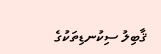ޤާބިލު ސިކުނޑިތަކުގެ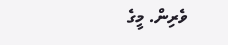ވެރިން. މީގެ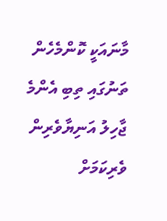މާނައަކީ ކޮންމެހެން ތަނުގައި ތިބި އެންމެ ޖާހިލު އަނިޔާވެރިން ވެރިކަމަށް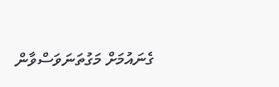ގެނައުމަށް މަގުތަނަވަސްވާން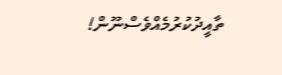ތާއީދުކުރުމެއްވެސްނޫން!